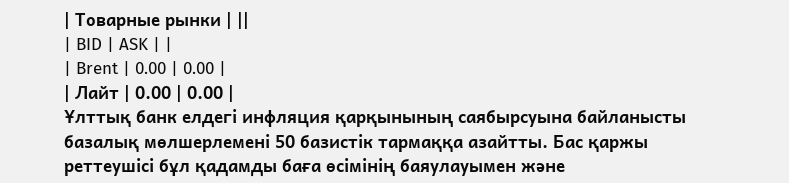| Товарные рынки | ||
| BID | ASK | |
| Brent | 0.00 | 0.00 |
| Лайт | 0.00 | 0.00 |
Ұлттық банк елдегі инфляция қарқынының саябырсуына байланысты базалық мөлшерлемені 50 базистік тармаққа азайтты. Бас қаржы реттеушісі бұл қадамды баға өсімінің баяулауымен және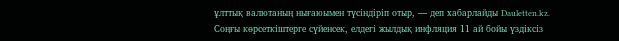ұлттық валютаның нығаюымен түсіндіріп отыр, — деп хабарлайды Dauletten.kz.
Соңғы көрсеткіштерге сүйенсек, елдегі жылдық инфляция 11 ай бойы үздіксіз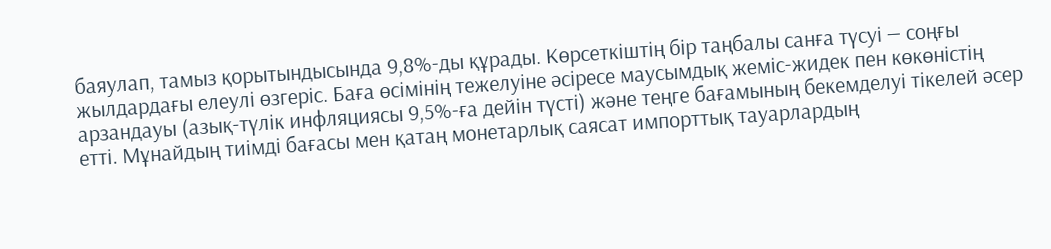баяулап, тамыз қорытындысында 9,8%-ды құрады. Көрсеткіштің бір таңбалы санға түсуі — соңғы жылдардағы елеулі өзгеріс. Баға өсімінің тежелуіне әсіресе маусымдық жеміс-жидек пен көкөністің арзандауы (азық-түлік инфляциясы 9,5%-ға дейін түсті) және теңге бағамының бекемделуі тікелей әсер етті. Мұнайдың тиімді бағасы мен қатаң монетарлық саясат импорттық тауарлардың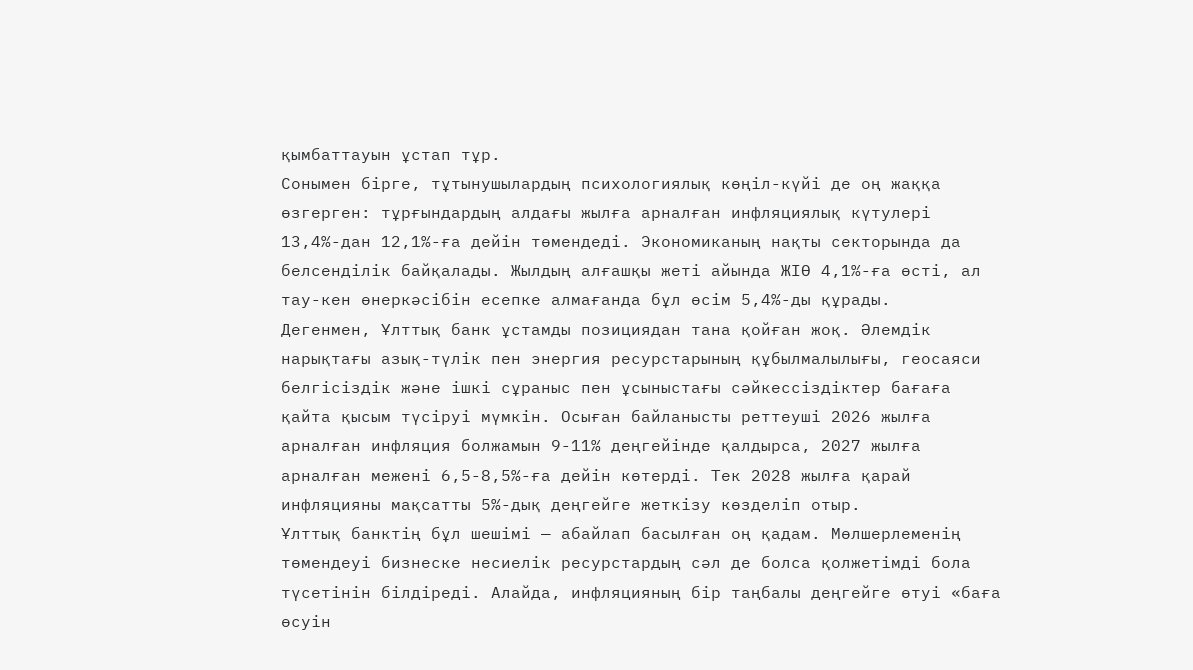қымбаттауын ұстап тұр.
Сонымен бірге, тұтынушылардың психологиялық көңіл-күйі де оң жаққа өзгерген: тұрғындардың алдағы жылға арналған инфляциялық күтулері 13,4%-дан 12,1%-ға дейін төмендеді. Экономиканың нақты секторында да белсенділік байқалады. Жылдың алғашқы жеті айында ЖІӨ 4,1%-ға өсті, ал тау-кен өнеркәсібін есепке алмағанда бұл өсім 5,4%-ды құрады.
Дегенмен, Ұлттық банк ұстамды позициядан тана қойған жоқ. Әлемдік нарықтағы азық-түлік пен энергия ресурстарының құбылмалылығы, геосаяси белгісіздік және ішкі сұраныс пен ұсыныстағы сәйкессіздіктер бағаға қайта қысым түсіруі мүмкін. Осыған байланысты реттеуші 2026 жылға арналған инфляция болжамын 9-11% деңгейінде қалдырса, 2027 жылға арналған межені 6,5-8,5%-ға дейін көтерді. Тек 2028 жылға қарай инфляцияны мақсатты 5%-дық деңгейге жеткізу көзделіп отыр.
Ұлттық банктің бұл шешімі — абайлап басылған оң қадам. Мөлшерлеменің төмендеуі бизнеске несиелік ресурстардың сәл де болса қолжетімді бола түсетінін білдіреді. Алайда, инфляцияның бір таңбалы деңгейге өтуі «баға өсуін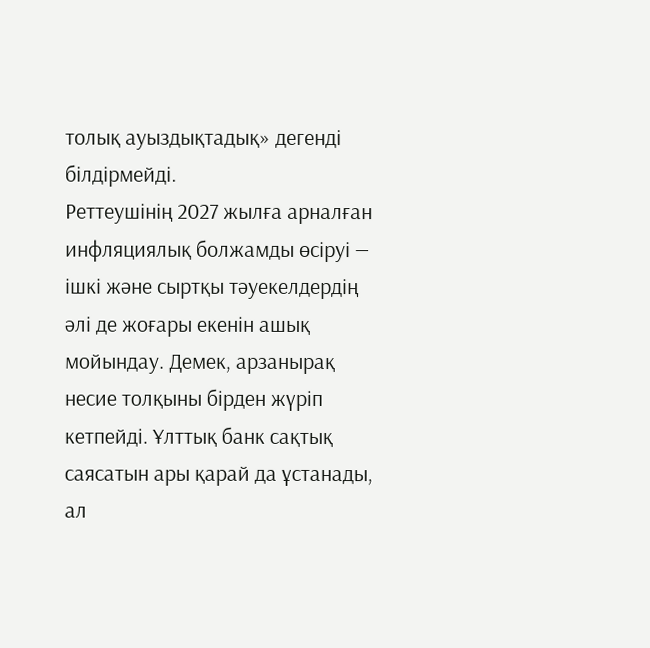толық ауыздықтадық» дегенді білдірмейді.
Реттеушінің 2027 жылға арналған инфляциялық болжамды өсіруі — ішкі және сыртқы тәуекелдердің әлі де жоғары екенін ашық мойындау. Демек, арзанырақ несие толқыны бірден жүріп кетпейді. Ұлттық банк сақтық саясатын ары қарай да ұстанады, ал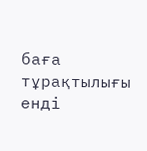баға тұрақтылығы енді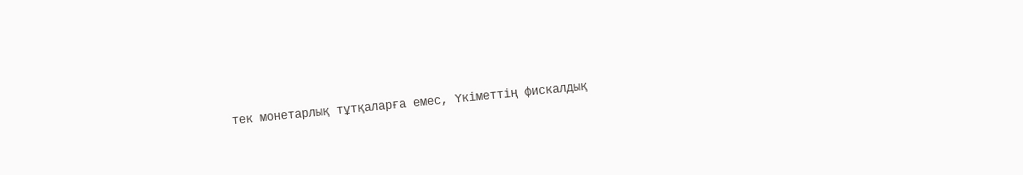тек монетарлық тұтқаларға емес, Үкіметтің фискалдық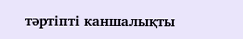тәртіпті каншалықты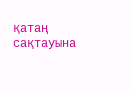қатаң сақтауына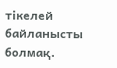тікелей байланысты болмақ.